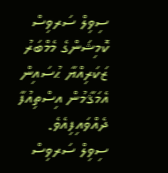ސިވިލް ސަރވިސް ކޮމިޝަންގެ މެމްބަރު ޒަކަރިއްޔާ ޙުސައިން އެމަޤާމުން އިސްތިއުފާ ދެއްވައިފިއެވެ.
ސިވިލް ސަރވިސް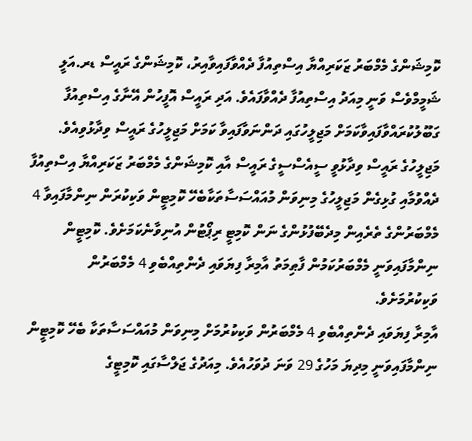ކޮމިޝަންގެ މެމްބަރު ޒަކަރިއްޔާ އިސްތިއުފާ ދެއްވާފައިވާއިރު، ކޮމިޝަންގެ ރައީސް ޑރ.އަލީ ޝަމީމްވެސް ވަނީ މިއަދު އިސްތިއުފާ ދެއްވާފައެވެ. އަދި ރައީސް އޮފީހުން އޭނާގެ އިސްތިއުފާ ގަބޫލުކުރައްވާފައިވާކަމަށް މަޖިލީހުގައި ދަންނަވާފައިވާ ކަމަށް މަޖިލީހުގެ ރައީސް ވިދާޅުވިއެވެ. މަޖިލީހުގެ ރައީސް ވިދާޅުވީ ސީއެސްސީގެ ރައީސް އާއި ކޮމިޝަންގެ މެމްބަރު ޒަކަރިއްޔާ އިސްތިއުފާ ދެއްވުމާއި ގުޅިގެން މަޖިލީހުގެ މިނިވަން މުއައްސަސާތަކާބެހޭ ކޮމިޓީން ވަކިކުރަން ނިންމާފައިވާ 4 މެމްބަރުންގެ ތެރެއިން މިދެބޭފުޅުންގެ ނަން ކޮމިޓީ ރިޕޯޓުން އުނިވާނެކަމަށެވެ. ކޮމިޓީން ނިންމާފައިވަނީ މެމްބަރުކަމުން ފާޠިމަތު އާމިރާ ފިޔަވައި ދެންތިއްބެވި 4 މެމްބަރުން ވަކިކުރުމަށެވެ.
އާމިރާ ފިޔަވައި ދެންތިއްބެވި 4 މެމްބަރުން ވަކިކުރުމަށް މިނިވަން މުއައްސަސާތަކާ ބެހޭ ކޮމިޓީން ނިންމާފައިވަނީ މިދިޔަ މަހުގެ 29 ވަނަ ދުވަހުއެވެ. މިއަދުގެ ޖަލްސާގައި ކޮމިޓީގެ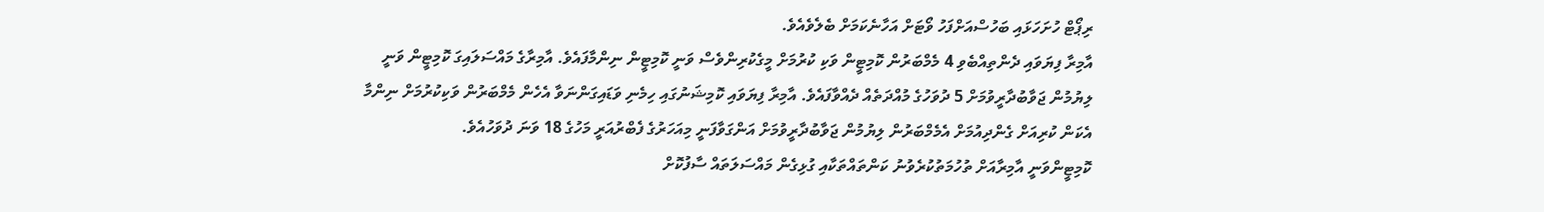ރިޕޯޓް ހުށަހަޅައި ބަހުސްއަށްފަހު ވޯޓަށް އަހާނެކަމަށް ބެލެވެއެވެ.
އާމިރާ ފިޔަވައި ދެންތިއްބެވި 4 މެމްބަރުން ކޮމިޓީން ވަކި ކުރުމަށް މީގެކުރިންވެސް ވަނީ ކޮމިޓީން ނިންމާފައެވެ. އާމިރާގެ މައްސަލައިގަ ކޮމިޓީން ވަނީ ލިޔުމުން ޖަވާބުދާރީވުމަށް 5 ދުވަހުގެ މުއްދަތެއް ދެއްވާފައެވެ. އާމިރާ ފިޔަވައި ކޮމިޝަނުގައި ހިމެނި ވަޑައިގަންނަވާ އެހެން މެމްބަރުން ވަކިކުރުމަށް ނިންމާ އެކަން ކުރިއަށް ގެންދިއުމަށް އެމެމްބަރުން ލިޔުމުން ޖަވާބުދާރީވުމަށް އަންގަވާފަނީ މިއަހަރުގެ ފެބްރުއަރީ މަހުގެ 18 ވަނަ ދުވަހުއެވެ.
ކޮމިޓީންވަނީ އާމިރާއަށް ތުހުމަތުކުރެވުނު ކަންތައްތަކާއި ގުޅިގެން މައްސަލަތައް ސާފުކޮށް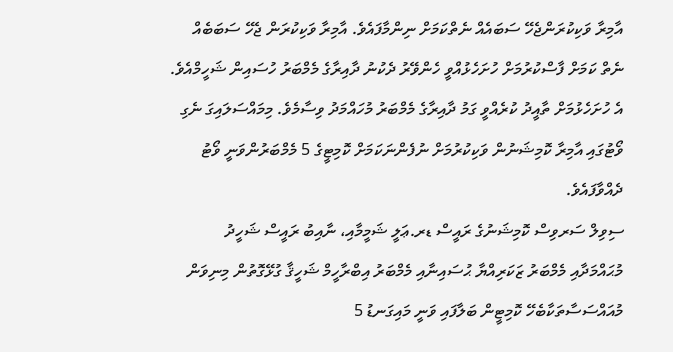އާމިރާ ވަކިކުރަންޖެހޭ ސަބައެއް ނެތްކަމަށް ނިންމާފައެވެ. އާމިރާ ވަކިކުރަން ޖެހޭ ސަބަބެއް ނެތް ކަމަށް ފާސްކުރުމަށް ހުށަހެޅުއްވީ ހެންވޭރު ދެކުނު ދާއިރާގެ މެމްބަރު ހުސައިން ޝަހީމްއެވެ. އެ ހުށަހެޅުމަށް ތާއީދު ކުރެއްވީ ގަމު ދާއިރާގެ މެމްބަރު މުހައްމަދު ވިސާމެވެ. މިމައްސަލައިގަ ނެގި ވޯޓުގައި އާމިރާ ކޮމިޝަނުން ވަކިކުރުމަށް ނުފެންނަކަމަށް ކޮމިޓީގެ 5 މެމްބަރުންވަނީ ވޯޓު ދެއްވާފައެވެ.
ސިވިލް ސަރވިސް ކޮމިޝަނުގެ ރައީސް ޑރ.ޢަލީ ޝަމީމާއި، ނާއިބު ރައީސް ޝަހީދު މުޙައްމަދާއި މެމްބަރު ޒަކަރިއްޔާ ޙުސައިނާއި މެމްބަރު އިބްރާހީމް ޝަހީޤާ ގުޅޭގޮތުން މިނިވަން މުއައްސަސާތަކާބެހޭ ކޮމިޓީން ބަލާފައި ވަނީ މައިގަނޑު 5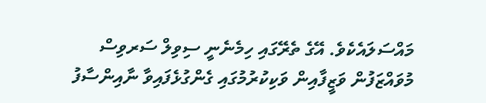މައްސަލައެކެވެ. އޭގެ ތެރޭގައި ހިމެނެނީ ސިވިލް ސަރވިސް މުވައްޒަފުން ވަޒީފާއިން ވަކިކުރުމުގައި ގެންގުޅެފައިވާ ނާއިންސާފު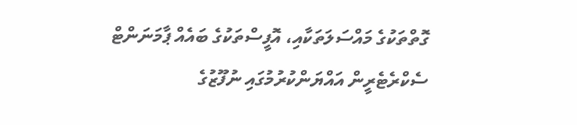ގޮތްތަކުގެ މައްސަލަތަކާއި، އޮފީސްތަކުގެ ބައެއް ޕާމަނަންޓް ސެކްރެޓެރީން އައްޔަންކުރުމުގައި ނުފޫޒުގެ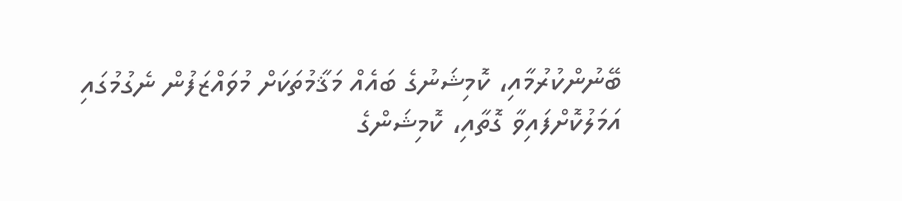ބޭނުންކުރުމާއި، ކޮމިޝަނުގެ ބައެއް މަޤާމުތަކަށް މުވައްޒަފުން ނެގުމުގައި އަމަލުކޮށްފައިވާ ގޮތާއި، ކޮމިޝަންގެ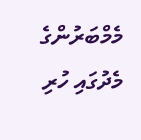މެމްބަރުންގެ މެދުގައި ހުރި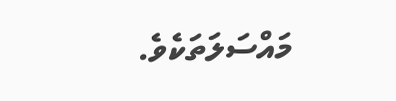މައްސަލަތަކެވެ.